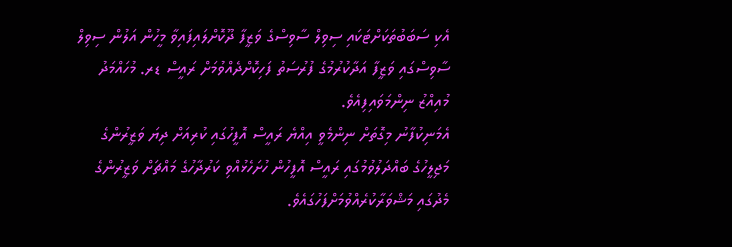އެކި ސަބަބުތަކަށްޓަކައި ސިވިލް ސާވިސްގެ ވަޒީފާ ދޫކޮށްލައިފައިވާ މީހުން އަލުން ސިވިލް ސާވިސްގައި ވަޒީފާ އަދާކުރުމުގެ ފުރުސަތު ފަހިކޮށްދެއްވުމަށް ރައީސް ޑރ. މުހައްމަދު މުއިއްޒު ނިންމަވައިފިއެވެ.
އެމަނިކުފާނު މިގޮތަށް ނިންމެވީ އިއްޔެ ރައީސް އޮފީހުގައި ކުރިއަށް ދިޔަ ވަޒީރުންގެ މަޖިލީހުގެ ބައްދަލުވުމުގައި ރައީސް އޮފީހުން ހުށަހެޅުއްވި ކަރުދާހުގެ މައްޗަށް ވަޒީރުންގެ މެދުގައި މަޝްވަރާކުރެއްވުމަށްފަހުގައެވެ.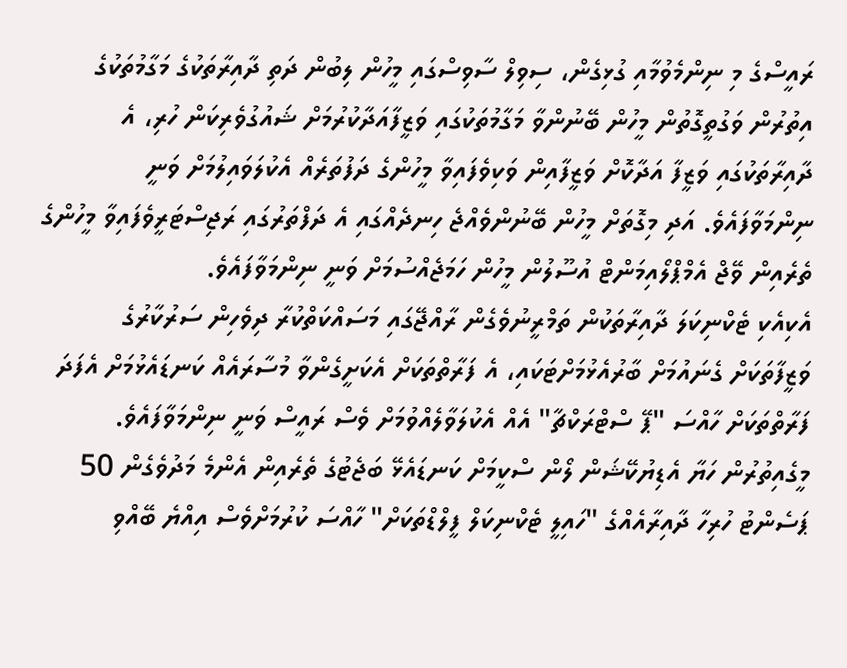ރައީސްގެ މި ނިންމެވުމާއި ގުޅިގެން، ސިވިލް ސާވިސްގައި މީހުން ލިބުން ދަތި ދާއިރާތަކުގެ މަގާމުތަކުގެ އިތުރުން ވަގުތީގޮތުން މީހުން ބޭނުންވާ މަގާމުތަކުގައި ވަޒީފާއަދާކުރުމަށް ޝައުގުވެރިކަން ހުރި، އެ ދާއިރާތަކުގައި ވަޒީފާ އަދާކޮށް ވަޒީފާއިން ވަކިވެފައިވާ މީހުންގެ ދަފުތަރެއް އެކުލަވައިލުމަށް ވަނީ ނިންމަވާފައެވެ. އަދި މިގޮތަށް މީހުން ބޭނުންވެއްޖެ ހިނދެއްގައި އެ ދަފްތަރުގައި ރަޖިސްޓަރީވެފައިވާ މީހުންގެ ތެރެއިން ވޭޖް އެމްޕްލޯއިމަންޓް އުސޫލުން މީހުން ހަމަޖެއްސުމަށް ވަނީ ނިންމަވާފައެވެ.
އެކިއެކި ޓެކްނިކަލަ ދާއިރާތަކުން ތަމްރީނުވެގެން ރާއްޖޭގައި މަސައްކަތްކުރާ ދިވެހިން ސަރުކާރުގެ ވަޒީފާތަކަށް ގެނައުމަށް ބާރުއެޅުމަށްޓަކައި، އެ ފަރާތްތަކަށް އެކަށީގެންވާ މުސާރައެއް ކަނޑައެޅުމަށް އެފަދަ ފަރާތްތަކަށް ހާއްސަ "ޕޭ ސްޓްރަކްޗާ" އެއް އެކުލަވާލެއްވުމަށް ވެސް ރައީސް ވަނީ ނިންމަވާފައެވެ.
މީގެއިތުރުން ހަޔާ އެޑިޔުކޭޝަން ލޯން ސްކީމަށް ކަނޑައެޅޭ ބަޖެޓުގެ ތެރެއިން އެންމެ މަދުވެގެން 50 ޕަސެންޓު ހުރިހާ ދާއިރާއެއްގެ "ހައިލީ ޓެކްނިކަލް ފީލްޑްތަކަށް" ހާއްސަ ކުރުމަށްވެސް އިއްޔެ ބޭއްވި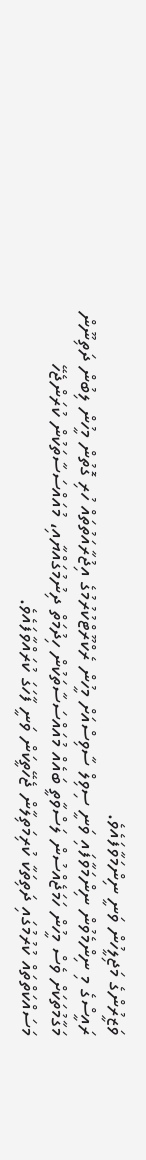ވަޒީރުންގެ މަޖިލީހުން ވަނީ ނިންމަވާފައެވެ.
ރައީސްގެ މި ނިންމެވުން ނިންމަވާފައި ވަނީ ސިވިލް ސާވިސްއަށް މީހުން ރެކްރޫޓްކުރުމުގެ އިޖުރާއަތުތައް ހުރި ގޮތުން މީހުން ލިބުން ދަތިނޫން މަގާމުތަކަށް ވެސް މީހުން ހަމަޖެއްސުން ލަސްވާތީ ބައެއް މުއައްސަސާތަކުން ހިދުމަތް ދިނުމުގައްޔާއި، މުއައްސަސާތަކުން ކުރަންޖެހޭ މަސައްކަތްތައް ކުރުމުގައި ދަތިތަކާ ކުރިމަތިލާން ޖެހޭތީކަން ވަނީ ފާހަގަ ކުރައްވާފައެވެ.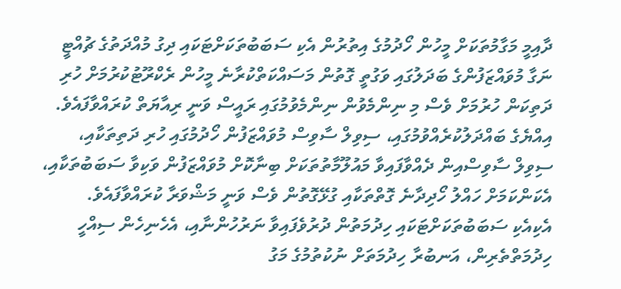ދާއިމީ މަގާމުތަކަށް މީހުން ހޯދުމުގެ އިތުރުން އެކި ސަބަބުތަކަށްޓަކައި ދިގު މުއްދަތުގެ ޗުއްޓީ ނަގާ މުވައްޒަފުންގެ ބަދަލުގައި ވަގުތީ ގޮތުން މަސައްކަތްކުރާނެ މީހުން ރެކްރޫޓުކުރުމަށް ހުރި ދަތިކަން ހުރުމަށް ވެސް މި ނިންމެވުން ނިންމެވުމުގައި ރައީސް ވަނީ ރިއާޔަތް ކުރައްވާފައެވެ.
އިއްޔެގެ ބައްދަލުކުރެއްވުމުގައި، ސިވިލް ސާވިސް މުވައްޒަފުން ހޯދުމުގައި ހުރި ދަތިތަކާއި، ސިވިލް ސާވިސްއިން ދެއްވާފައިވާ މައުލޫމާތުތަކަށް ބިނާކޮށް މުވައްޒަފުން ވަކިވާ ސަބަބުތަކާއި، އެކަންކަމަށް ހައްލު ހޯދިދާނެ ގޮތްތަކާއި ގުޅޭގޮތުން ވެސް ވަނީ މަޝްވަރާ ކުރައްވާފައެވެ.
އެކިއެކި ސަބަބުތަކަށްޓަކައި ހިދުމަތުން ދުރުވެފައިވާ ނަރުހުންނާއި، އެހެނިހެން ސިއްހީ ހިދުމަތްތެރިން، އަނބުރާ ހިދުމަތަށް ނުކުތުމުގެ މަގު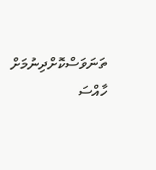ތަނަވަސްކޮށްދިނުމަށް ހާއްސަ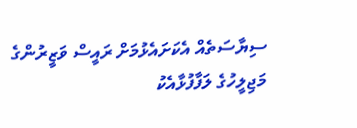ސިޔާސަތެއް އެކަށައެޅުމަށް ރައީސް ވަޒީރުންގެ މަޖިލީހުގެ ލަފާފުޅާއެކު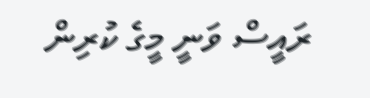ރައީސް ވަނީ މީގެ ކުރިން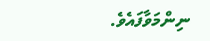ނިންމަވާފައެވެ.